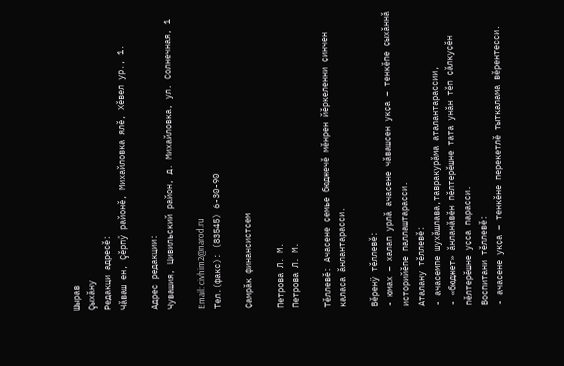Шырав
Çыхăну
Редакци адресĕ:
Чăваш ен, Çĕрпӳ районĕ, Михайловка ялĕ, Хĕвел ур., 1.

Адрес редакции:
Чувашия, Цивильский район, д. Михайловка, ул. Солнечная, 1

Email: civhim2@narod.ru
Тел.(факс): (83545) 6-30-90

Ҫамрăк финансистсем

Петрова Л. М.
Петрова Л. М.

Тĕллевĕ: Ачасене ҫемье бюджечĕ мĕнрен йĕркеленни ҫинчен каласа ăнлантарасси.

Вĕренÿ тĕллевĕ:
- юмах – халап урлă ачасене чăвашсен укҫа – тенкĕпе ҫыхăннă историйĕпе паллаштарасси.
Аталану тĕллевĕ:
- ачасемпе шухăшлава,тавракурăма аталантарассии,
- «бюджет» ăнланăвĕн пĕлтерĕшне тата унăн тĕп ҫăлкуҫĕн пĕлтерĕшне уҫса парасси.
Воспитани тĕллевĕ:
- ачасене укҫа – тенкĕне перекетлĕ тыткалама вĕрентесси.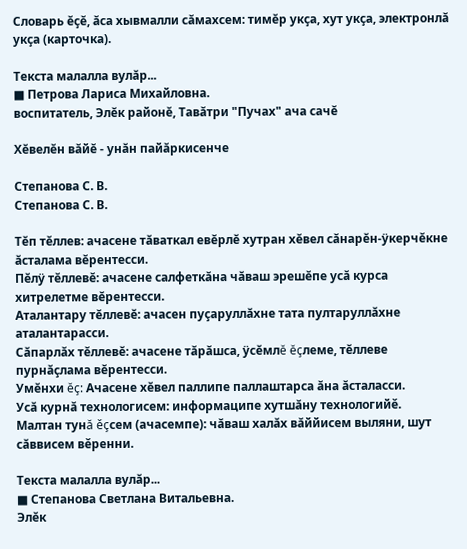Словарь ĕҫĕ, ăса хывмалли сăмахсем: тимĕр укҫа, хут укҫа, электронлă укҫа (карточка).

Текста малалла вулăр...
■ Петрова Лариса Михайловна.
воспитатель, Элĕк районĕ, Тавăтри "Пучах" ача сачĕ

Хĕвелĕн вăйĕ - унăн пайăркисенче

Степанова С. В.
Степанова С. В.

Тĕп тĕллев: ачасене тăваткал евĕрлĕ хутран хĕвел сăнарĕн-ÿкерчĕкне ăсталама вĕрентесси.
Пĕлÿ тĕллевĕ: ачасене салфеткăна чăваш эрешĕпе усă курса хитрелетме вĕрентесси.
Аталантару тĕллевĕ: ачасен пуçаруллăхне тата пултаруллăхне аталантарасси.
Сăпарлăх тĕллевĕ: ачасене тăрăшса, ÿсĕмлĕ ĕçлеме, тĕллеве пурнăçлама вĕрентесси.
Умĕнхи ĕç: Ачасене хĕвел паллипе паллаштарса ăна ăсталасси.
Усă курнă технологисем: информаципе хутшăну технологийě.
Малтан тунă ěçсем (ачасемпе): чăваш халăх вăййисем выляни, шут сăввисем вěренни.

Текста малалла вулăр...
■ Степанова Светлана Витальевна.
Элĕк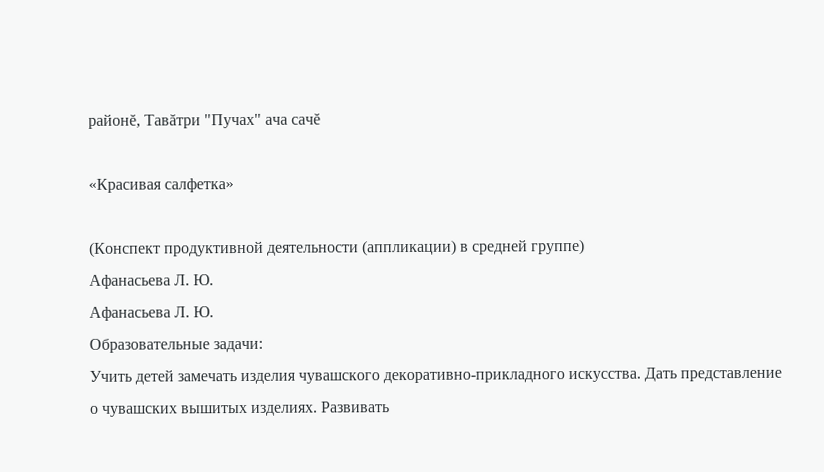районĕ, Тавăтри "Пучах" ача сачĕ

«Красивая салфетка»

(Конспект продуктивной деятельности (аппликации) в средней группе)
Афанасьева Л. Ю.
Афанасьева Л. Ю.
Образовательные задачи:
Учить детей замечать изделия чувашского декоративно-прикладного искусства. Дать представление о чувашских вышитых изделиях. Развивать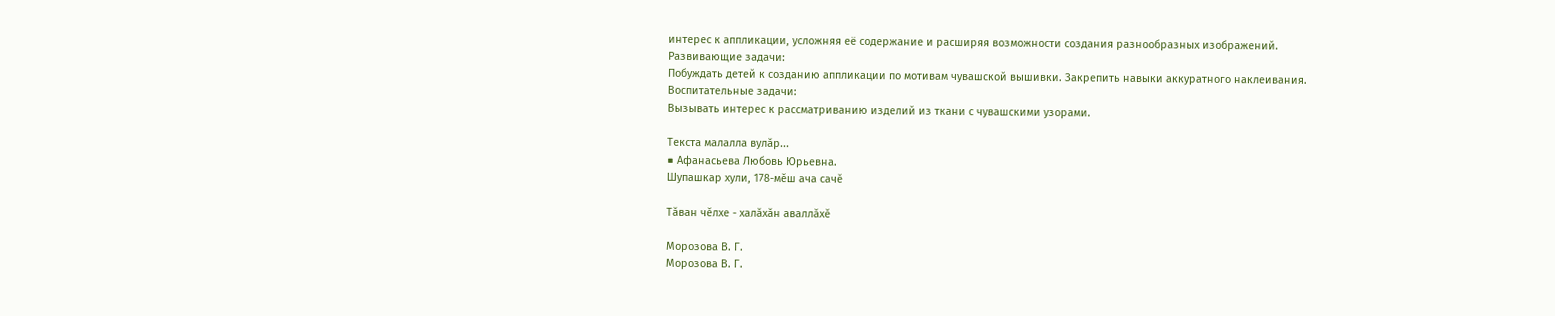интерес к аппликации, усложняя её содержание и расширяя возможности создания разнообразных изображений.
Развивающие задачи:
Побуждать детей к созданию аппликации по мотивам чувашской вышивки. Закрепить навыки аккуратного наклеивания.
Воспитательные задачи:
Вызывать интерес к рассматриванию изделий из ткани с чувашскими узорами.

Текста малалла вулăр...
■ Афанасьева Любовь Юрьевна.
Шупашкар хули, 178-мĕш ача сачĕ

Тăван чĕлхе - халăхăн аваллăхĕ

Морозова В. Г.
Морозова В. Г.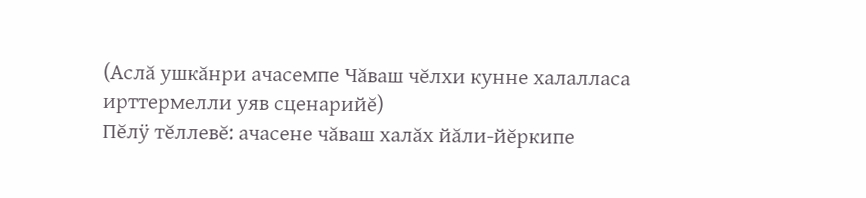(Аслă ушкăнри ачасемпе Чăваш чĕлхи кунне халалласа ирттермелли уяв сценарийĕ)
Пĕлÿ тĕллевĕ: ачасене чăваш халăх йăли-йĕркипе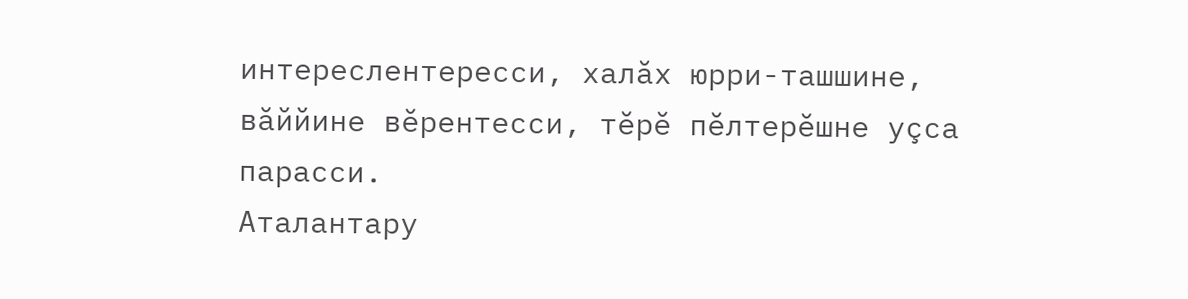интереслентересси, халăх юрри-ташшине, вăййине вĕрентесси, тĕрĕ пĕлтерĕшне уçса парасси.
Аталантару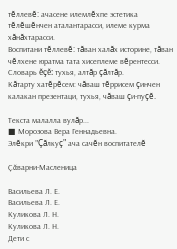тĕллевĕ: ачасене илемлĕхпе эстетика тĕлĕшĕнчен аталантарасси, илеме курма хăнăхтарасси.
Воспитани тĕллевĕ: тăван халăх историне, тăван чĕлхене юратма тата хисеплеме вĕрентесси.
Словарь ĕçĕ: тухья, алтăр çăлтăр.
Кăтарту хатĕрĕсем: чăваш тĕррисем çинчен калакан презентаци, тухья, чăваш çи-пуçĕ.

Текста малалла вулăр...
■ Морозова Вера Геннадьевна.
Элĕкри "Çăлкуç" ача сачĕн воспитателĕ

Ҫᾰварни-Масленица

Васильева Л. Е.
Васильева Л. Е.
Куликова Л. Н.
Куликова Л. Н.
Дети с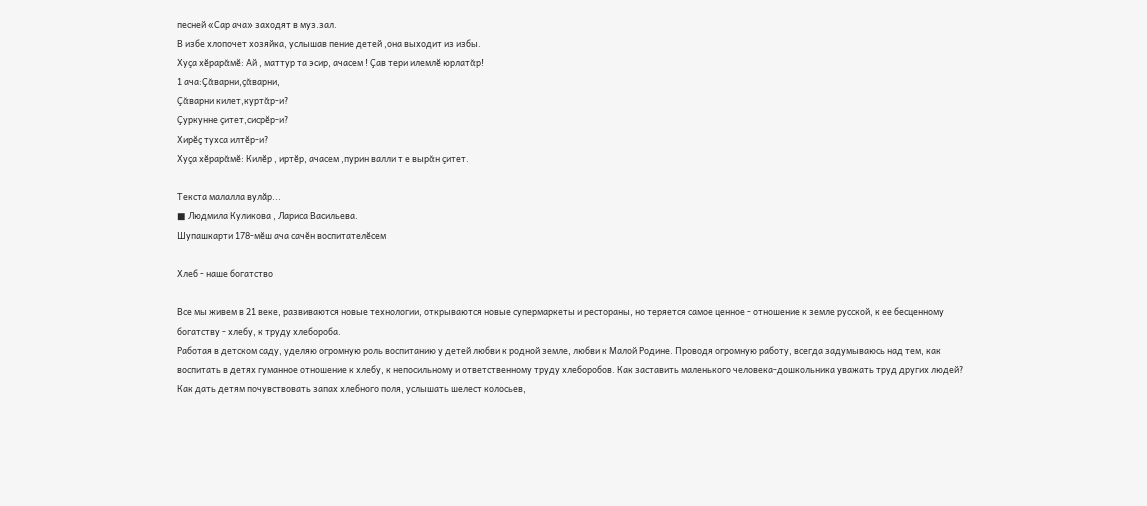песней «Сар ача» заходят в муз.зал.
В избе хлопочет хозяйка, услышав пение детей ,она выходит из избы.
Хуҫа хĕрарᾰмĕ: Ай , маттур та эсир, ачасем ! Ҫав тери илемлĕ юрлатᾰр!
1 ача:Ҫᾰварни,ҫᾰварни,
Ҫᾰварни килет,куртᾰр-и?
Ҫуркунне ҫитет,сисрĕр-и?
Хирĕҫ тухса илтĕр-и?
Хуҫа хĕрарᾰмĕ: Килĕр , иртĕр, ачасем ,пурин валли т е вырᾰн ҫитет.

Текста малалла вулăр...
■ Людмила Куликова , Лариса Васильева.
Шупашкарти 178-мĕш ача сачĕн воспитателĕсем

Хлеб - наше богатство

Все мы живем в 21 веке, развиваются новые технологии, открываются новые супермаркеты и рестораны, но теряется самое ценное - отношение к земле русской, к ее бесценному богатству - хлебу, к труду хлебороба.
Работая в детском саду, уделяю огромную роль воспитанию у детей любви к родной земле, любви к Малой Родине. Проводя огромную работу, всегда задумываюсь над тем, как воспитать в детях гуманное отношение к хлебу, к непосильному и ответственному труду хлеборобов. Как заставить маленького человека-дошкольника уважать труд других людей? Как дать детям почувствовать запах хлебного поля, услышать шелест колосьев,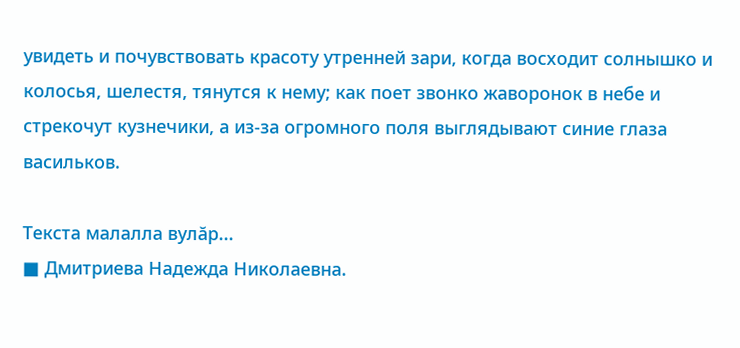увидеть и почувствовать красоту утренней зари, когда восходит солнышко и колосья, шелестя, тянутся к нему; как поет звонко жаворонок в небе и стрекочут кузнечики, а из-за огромного поля выглядывают синие глаза васильков.

Текста малалла вулăр...
■ Дмитриева Надежда Николаевна.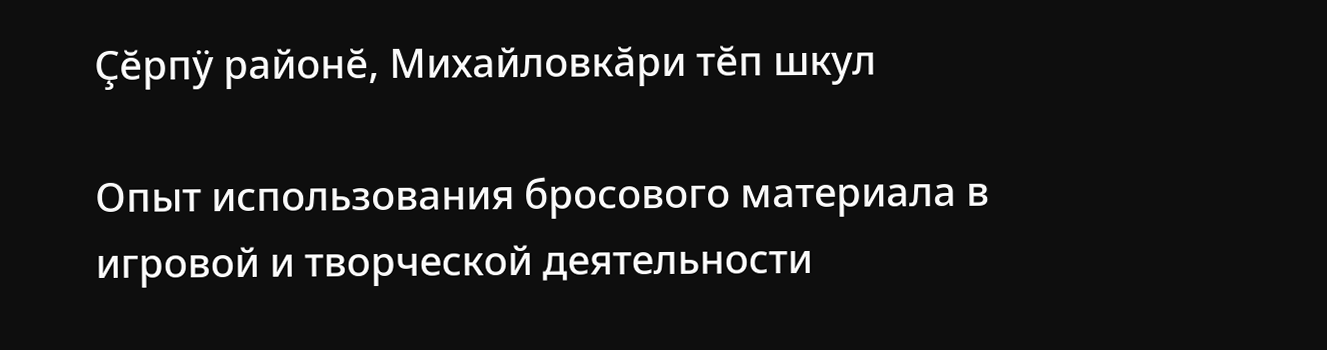Çĕрпÿ районĕ, Михайловкăри тĕп шкул

Опыт использования бросового материала в игровой и творческой деятельности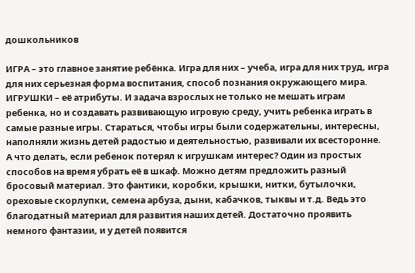дошкольников

ИГРА – это главное занятие ребёнка. Игра для них – учеба, игра для них труд, игра для них серьезная форма воспитания, способ познания окружающего мира. ИГРУШКИ – её атрибуты. И задача взрослых не только не мешать играм ребенка, но и создавать развивающую игровую среду, учить ребенка играть в самые разные игры. Стараться, чтобы игры были содержательны, интересны, наполняли жизнь детей радостью и деятельностью, развивали их всесторонне.
А что делать, если ребенок потерял к игрушкам интерес? Один из простых способов на время убрать её в шкаф. Можно детям предложить разный бросовый материал. Это фантики, коробки, крышки, нитки, бутылочки, ореховые скорлупки, семена арбуза, дыни, кабачков, тыквы и т.д. Ведь это благодатный материал для развития наших детей. Достаточно проявить немного фантазии, и у детей появится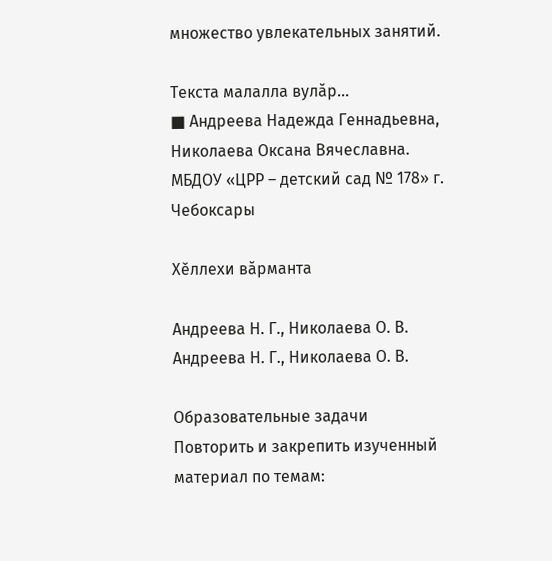множество увлекательных занятий.

Текста малалла вулăр...
■ Андреева Надежда Геннадьевна, Николаева Оксана Вячеславна.
МБДОУ «ЦРР – детский сад № 178» г. Чебоксары

Хěллехи вăрманта

Андреева Н. Г., Николаева О. В.
Андреева Н. Г., Николаева О. В.

Образовательные задачи
Повторить и закрепить изученный материал по темам: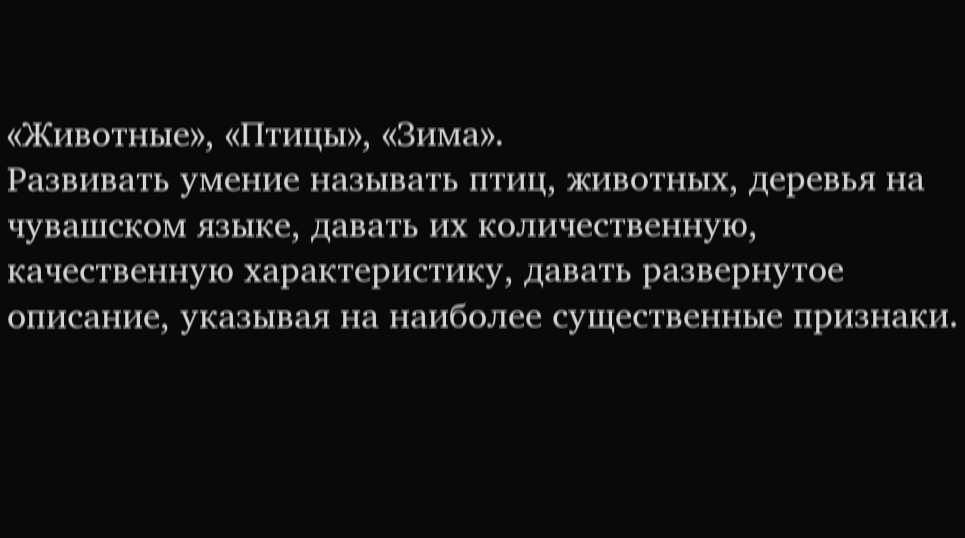«Животные», «Птицы», «Зима».
Развивать умение называть птиц, животных, деревья на чувашском языке, давать их количественную, качественную характеристику, давать развернутое описание, указывая на наиболее существенные признаки.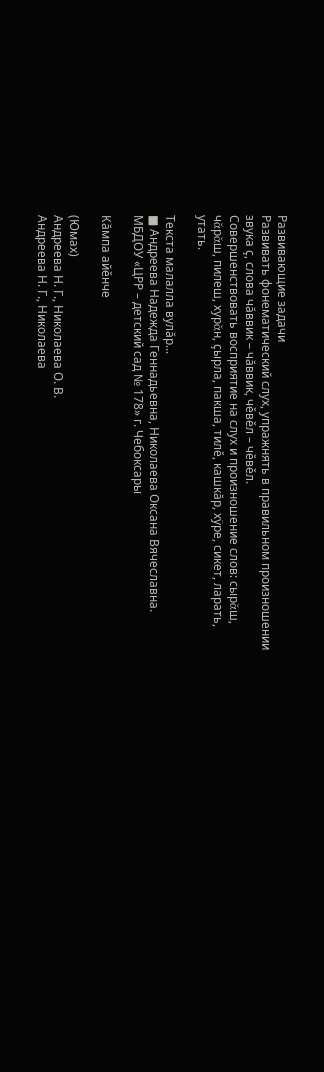Развивающие задачи
Развивать фонематический слух, упражнять в правильном произношении звука ҫ, слова чăввик – чăввик, чěвěл – чěвěл.
Совершенствовать восприятие на слух и произношение слов: сырᾰш, чᾰрᾰш, пилеш, хурᾰн, ҫырла, пакша, тилě, кашкăр, хÿре, сикет, ларать, утать.

Текста малалла вулăр...
■ Андреева Надежда Геннадьевна, Николаева Оксана Вячеславна.
МБДОУ «ЦРР – детский сад № 178» г. Чебоксары

Кăмпа айěнче

(Юмах)
Андреева Н. Г., Николаева О. В.
Андреева Н. Г., Николаева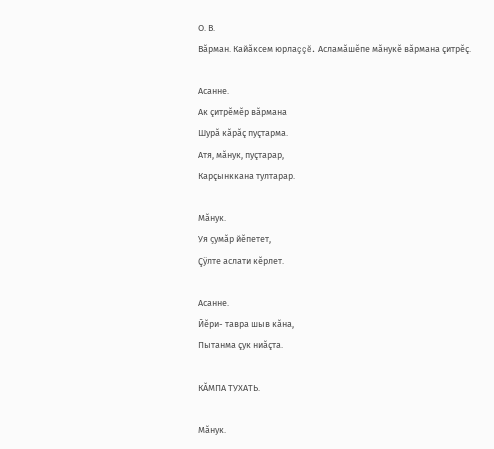О. В.
Вăрман. Кайăксем юрлаççĕ. Асламăшĕпе мăнукĕ вăрмана çитрĕç.

Асанне.
Ак çитрĕмĕр вăрмана
Шурă кăрăç пуçтарма.
Атя, мăнук, пуçтарар,
Карçынккана тултарар.

Мăнук.
Уя ҫумăр йĕпетет,
Çÿлте аслати кĕрлет.

Асанне.
Ӣĕри- тавра шыв кăна,
Пытанма çук ниăçта.

КĂМПА ТУХАТЬ.

Мăнук.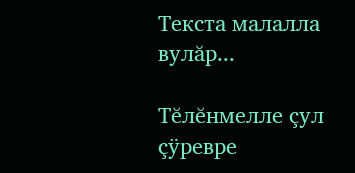Текста малалла вулăр...

Тĕлĕнмелле çул çÿревре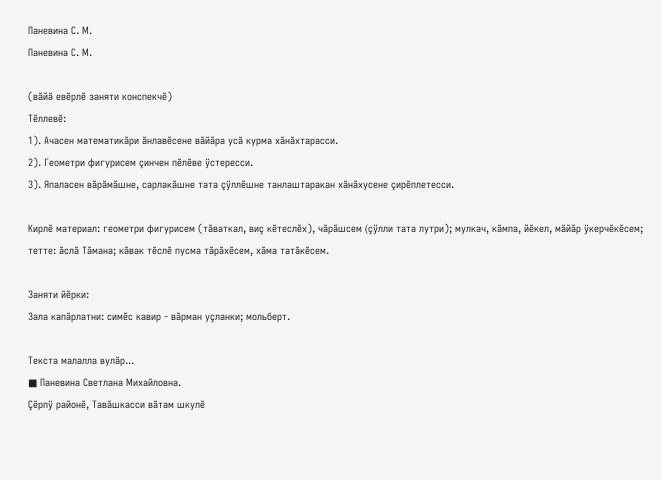Паневина С. М.
Паневина С. М.

(вăйă евĕрлĕ заняти конспекчĕ)
Тĕллевĕ:
1). Ачасен математикăри ăнлавĕсене вăйăра усă курма хăнăхтарасси.
2). Геометри фигурисем çинчен пĕлĕве ÿстересси.
3). Япаласен вăрăмăшне, сарлакăшне тата çÿллĕшне танлаштаракан хăнăхусене çирĕплетесси.

Кирлĕ материал: геометри фигурисем (тăваткал, виç кĕтеслĕх), чăрăшсем (çÿлли тата лутри); мулкач, кăмпа, йĕкел, мăйăр ÿкерчĕкĕсем; тетте: ăслă Тăмана; кăвак тĕслĕ пусма тăрăхĕсем, хăма татăкĕсем.

Заняти йĕрки:
Зала капăрлатни: симĕс кавир - вăрман уçланки; мольберт.

Текста малалла вулăр...
■ Паневина Светлана Михайловна.
Çĕрпÿ районĕ, Тавăшкасси вăтам шкулĕ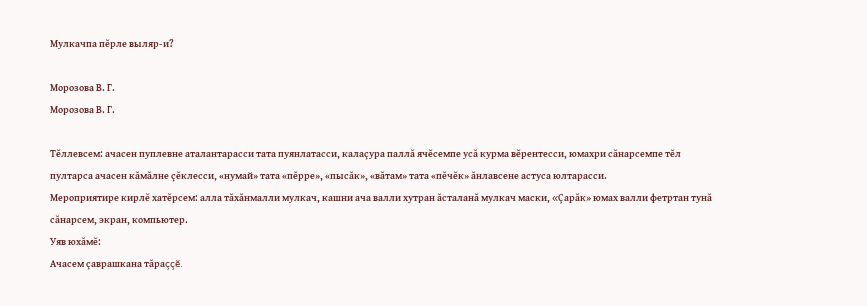Мулкачпа пĕрле выляр-и?

Морозова В. Г.
Морозова В. Г.

Тĕллевсем: ачасен пуплевне аталантарасси тата пуянлатасси, калаçура паллă ячĕсемпе усă курма вĕрентесси, юмахри сăнарсемпе тĕл пултарса ачасен кăмăлне çĕклесси, «нумай» тата «пĕрре», «пысăк», «вăтам» тата «пĕчĕк» ăнлавсене астуса юлтарасси.
Мероприятире кирлĕ хатĕрсем: алла тăхăнмалли мулкач, кашни ача валли хутран ăсталанă мулкач маски, «Çарăк» юмах валли фетртан тунă сăнарсем, экран, компьютер.
Уяв юхăмĕ:
Ачасем çаврашкана тăраççĕ.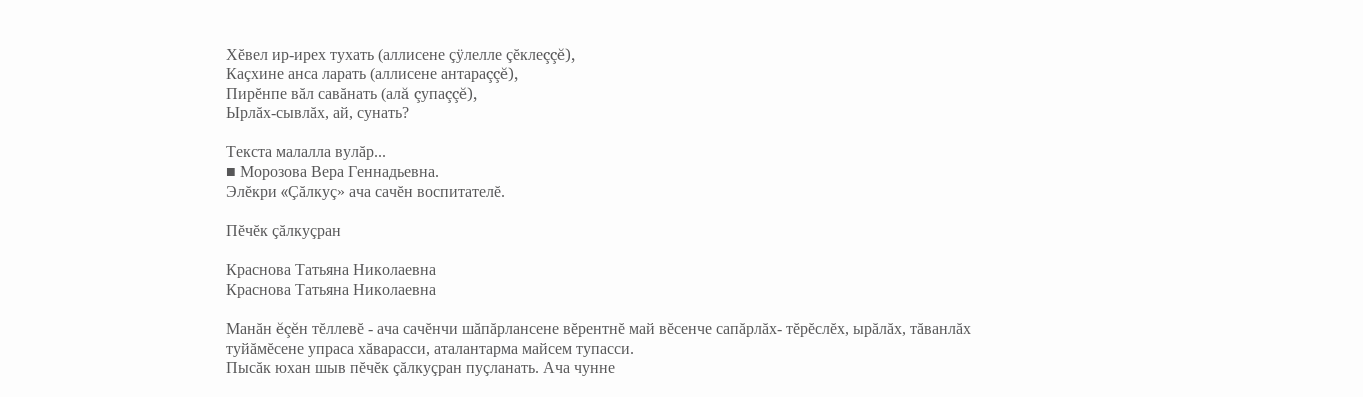Хĕвел ир-ирех тухать (аллисене çÿлелле çĕклеççĕ),
Каçхине анса ларать (аллисене антараççĕ),
Пирĕнпе вăл савăнать (алă çупаççĕ),
Ырлăх-сывлăх, ай, сунать?

Текста малалла вулăр...
■ Морозова Вера Геннадьевна.
Элĕкри «Çăлкуç» ача сачĕн воспитателĕ.

Пĕчĕк çăлкуçран

Краснова Татьяна Николаевна
Краснова Татьяна Николаевна

Манăн ĕçĕн тĕллевĕ - ача сачĕнчи шăпăрлансене вĕрентнĕ май вĕсенче сапăрлăх- тĕрĕслĕх, ырăлăх, тăванлăх туйăмĕсене упраса хăварасси, аталантарма майсем тупасси.
Пысăк юхан шыв пĕчĕк çăлкуçран пуçланать. Ача чунне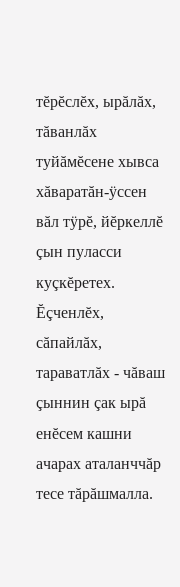тĕрĕслĕх, ырăлăх, тăванлăх туйăмĕсене хывса хăваратăн-ÿссен вăл тÿрĕ, йĕркеллĕ çын пуласси куçкĕретех. Ĕçченлĕх, сăпайлăх, тараватлăх - чăваш çыннин çак ырă енĕсем кашни ачарах аталанччăр тесе тăрăшмалла.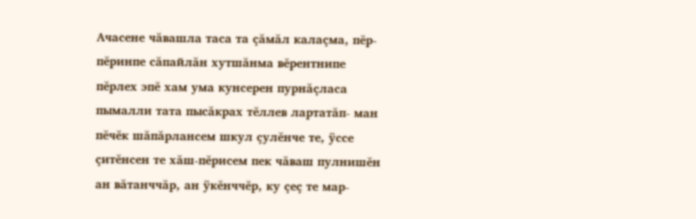Ачасене чăвашла таса та çăмăл калаçма, пĕр-пĕринпе сăпайлăн хутшăнма вĕрентнипе пĕрлех эпĕ хам ума кунсерен пурнăçласа пымалли тата пысăкрах тĕллев лартатăп- ман пĕчĕк шăпăрлансем шкул çулĕнче те, ÿссе çитĕнсен те хăш-пĕрисем пек чăваш пулнишĕн ан вăтанччăр, ан ÿкĕнччĕр, ку çеç те мар-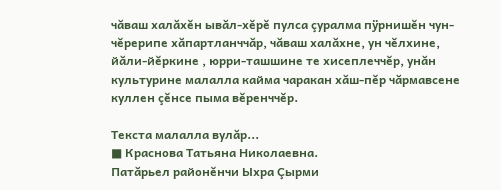чăваш халăхĕн ывăл-хĕрĕ пулса çуралма пÿрнишĕн чун-чĕрерипе хăпартланччăр, чăваш халăхне, ун чĕлхине, йăли-йĕркине , юрри-ташшине те хисеплеччĕр, унăн культурине малалла кайма чаракан хăш-пĕр чăрмавсене куллен çĕнсе пыма вĕренччĕр.

Текста малалла вулăр...
■ Краснова Татьяна Николаевна.
Патăрьел районĕнчи Ыхра Çырми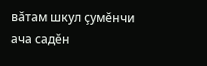вăтам шкул çумĕнчи
ача садĕн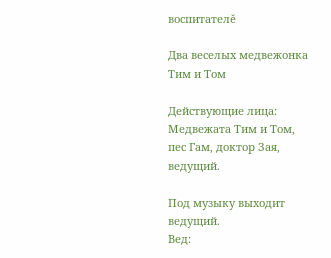воспитателĕ

Два веселых медвежонка Тим и Том

Действующие лица: Медвежата Тим и Том, пес Гам, доктор Зая, ведущий.

Под музыку выходит ведущий.
Вед: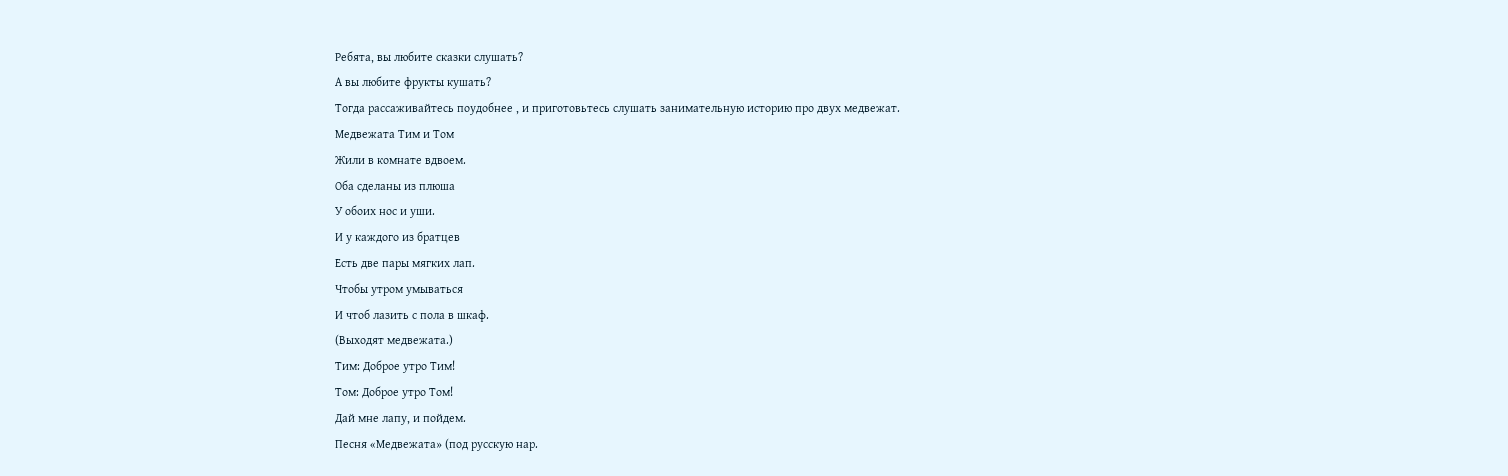Ребята, вы любите сказки слушать?
А вы любите фрукты кушать?
Тогда рассаживайтесь поудобнее , и приготовьтесь слушать занимательную историю про двух медвежат.
Медвежата Тим и Том
Жили в комнате вдвоем.
Оба сделаны из плюша
У обоих нос и уши.
И у каждого из братцев
Есть две пары мягких лап.
Чтобы утром умываться
И чтоб лазить с пола в шкаф.
(Выходят медвежата.)
Тим: Доброе утро Тим!
Том: Доброе утро Том!
Дай мне лапу, и пойдем.
Песня «Медвежата» (под русскую нар.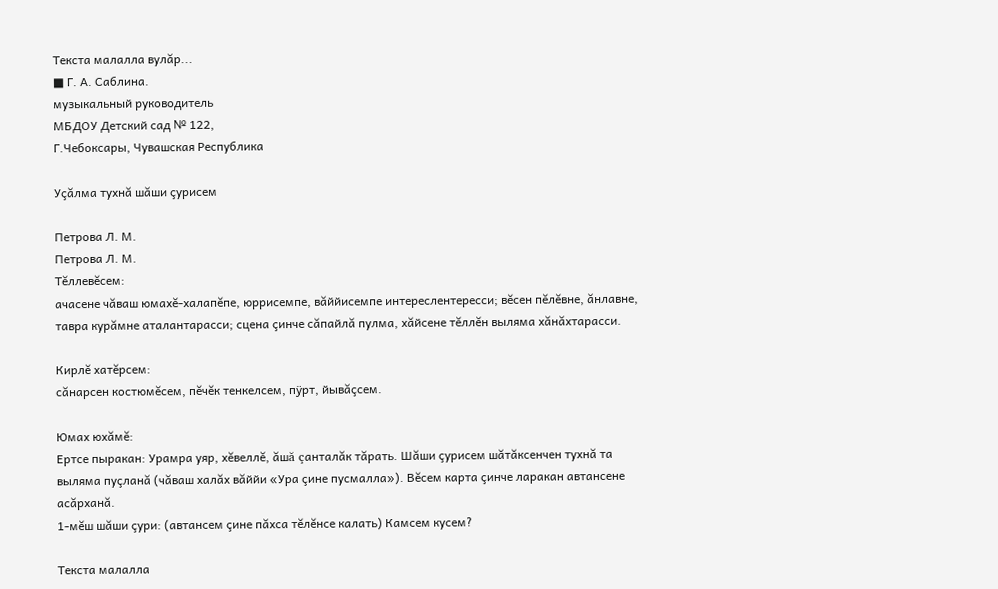Текста малалла вулăр...
■ Г. А. Саблина.
музыкальный руководитель
МБДОУ Детский сад № 122,
Г.Чебоксары, Чувашская Республика

Уçăлма тухнă шăши çурисем

Петрова Л. М.
Петрова Л. М.
Тĕллевĕсем:
ачасене чăваш юмахĕ-халапĕпе, юррисемпе, вăййисемпе интереслентересси; вĕсен пĕлĕвне, ăнлавне, тавра курăмне аталантарасси; сцена çинче сăпайлă пулма, хăйсене тĕллĕн выляма хăнăхтарасси.

Кирлĕ хатĕрсем:
сăнарсен костюмĕсем, пĕчĕк тенкелсем, пÿрт, йывăçсем.

Юмах юхăмĕ:
Ертсе пыракан: Урамра уяр, хĕвеллĕ, ăшă çанталăк тăрать. Шăши çурисем шăтăксенчен тухнă та выляма пуçланă (чăваш халăх вăййи «Ура çине пусмалла»). Вĕсем карта çинче ларакан автансене асăрханă.
1-мĕш шăши çури: (автансем çине пăхса тĕлĕнсе калать) Камсем кусем?

Текста малалла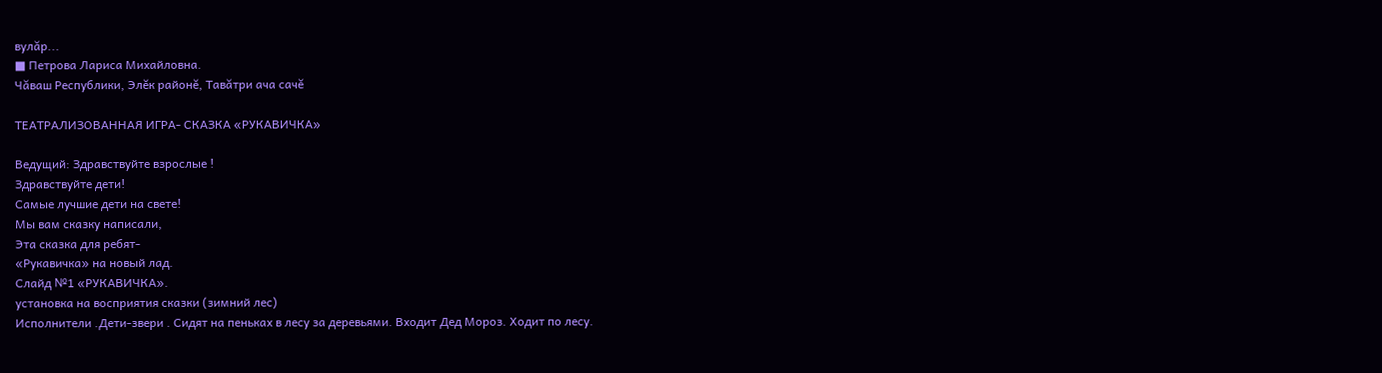вулăр...
■ Петрова Лариса Михайловна.
Чăваш Республики, Элĕк районĕ, Тавăтри ача сачĕ

ТЕАТРАЛИЗОВАННАЯ ИГРА- СКАЗКА «РУКАВИЧКА»

Ведущий: Здравствуйте взрослые !
Здравствуйте дети!
Самые лучшие дети на свете!
Мы вам сказку написали,
Эта сказка для ребят-
«Рукавичка» на новый лад.
Слайд №1 «РУКАВИЧКА».
установка на восприятия сказки (зимний лес)
Исполнители .Дети-звери . Сидят на пеньках в лесу за деревьями. Входит Дед Мороз. Ходит по лесу.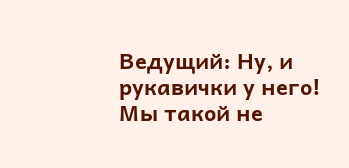Ведущий: Ну, и рукавички у него!
Мы такой не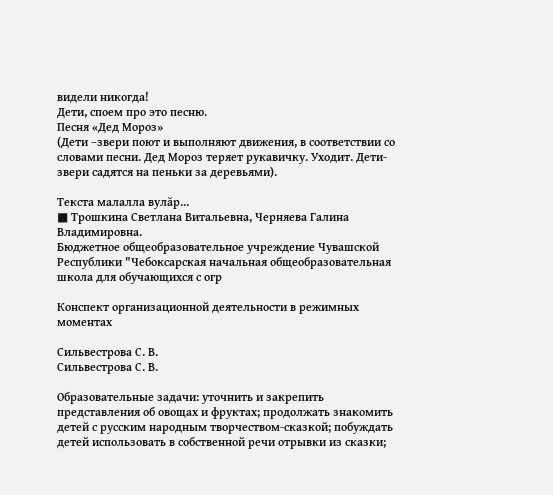видели никогда!
Дети, споем про это песню.
Песня «Дед Мороз»
(Дети –звери поют и выполняют движения, в соответствии со словами песни. Дед Мороз теряет рукавичку. Уходит. Дети-звери садятся на пеньки за деревьями).

Текста малалла вулăр...
■ Трошкина Светлана Витальевна, Черняева Галина Владимировна.
Бюджетное общеобразовательное учреждение Чувашской Республики "Чебоксарская начальная общеобразовательная школа для обучающихся с огр

Конспект организационной деятельности в режимных моментах

Сильвестрова С. В.
Сильвестрова С. В.

Образовательные задачи: уточнить и закрепить представления об овощах и фруктах; продолжать знакомить детей с русским народным творчеством-сказкой; побуждать детей использовать в собственной речи отрывки из сказки;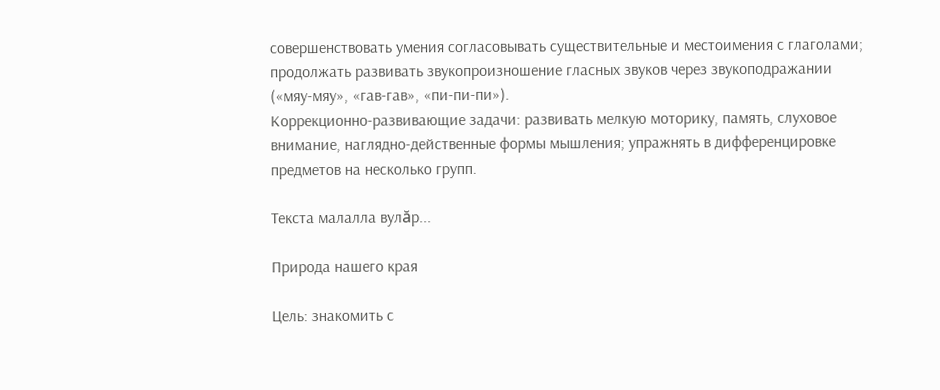совершенствовать умения согласовывать существительные и местоимения с глаголами; продолжать развивать звукопроизношение гласных звуков через звукоподражании («мяу-мяу», «гав-гав», «пи-пи-пи»).
Коррекционно-развивающие задачи: развивать мелкую моторику, память, слуховое внимание, наглядно-действенные формы мышления; упражнять в дифференцировке предметов на несколько групп.

Текста малалла вулăр...

Природа нашего края

Цель: знакомить с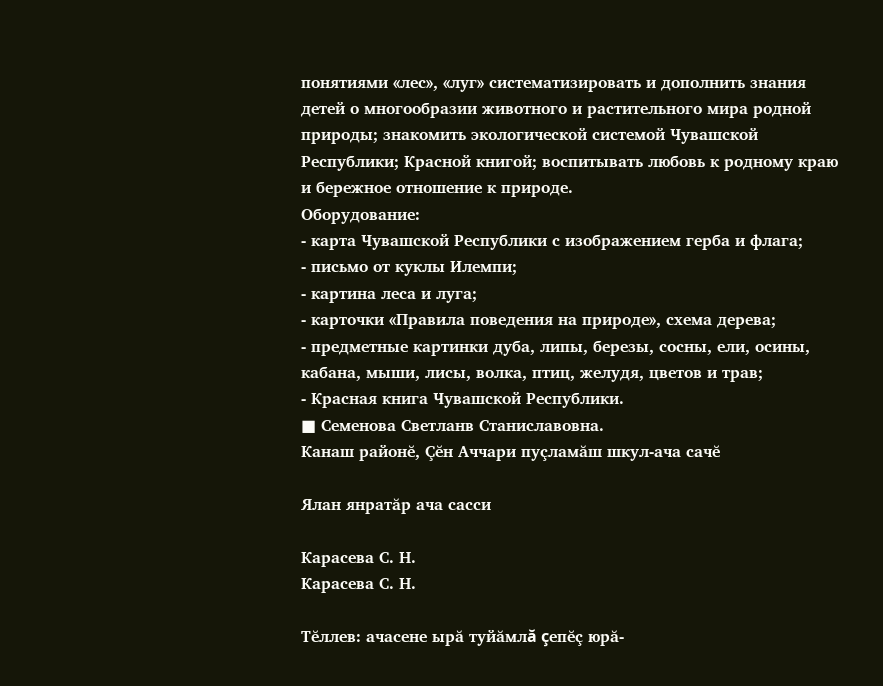понятиями «лес», «луг» систематизировать и дополнить знания детей о многообразии животного и растительного мира родной природы; знакомить экологической системой Чувашской Республики; Красной книгой; воспитывать любовь к родному краю и бережное отношение к природе.
Оборудование:
- карта Чувашской Республики с изображением герба и флага;
- письмо от куклы Илемпи;
- картина леса и луга;
- карточки «Правила поведения на природе», схема дерева;
- предметные картинки дуба, липы, березы, сосны, ели, осины, кабана, мыши, лисы, волка, птиц, желудя, цветов и трав;
- Красная книга Чувашской Республики.
■ Семенова Светланв Станиславовна.
Канаш районĕ, Çĕн Аччари пуçламăш шкул-ача сачĕ

Ялан янратăр ача сасси

Карасева С. Н.
Карасева С. Н.

Тĕллев: ачасене ырă туйăмлă çепĕç юрă-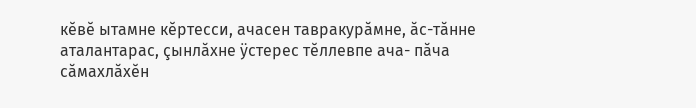кĕвĕ ытамне кĕртесси, ачасен тавракурăмне, ăс-тăнне аталантарас, çынлăхне ÿстерес тĕллевпе ача- пăча сăмахлăхĕн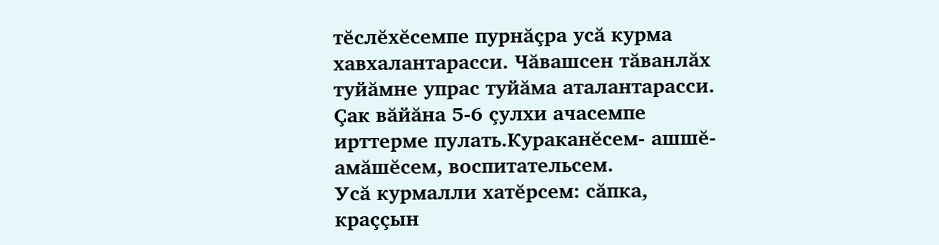тĕслĕхĕсемпе пурнăçра усă курма хавхалантарасси. Чăвашсен тăванлăх туйăмне упрас туйăма аталантарасси.
Çак вăйăна 5-6 çулхи ачасемпе ирттерме пулать.Кураканĕсем- ашшĕ-амăшĕсем, воспитательсем.
Усă курмалли хатĕрсем: сăпка, краççын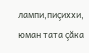лампи,пиçиххи, юман тата çăка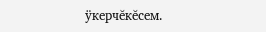ÿкерчĕкĕсем.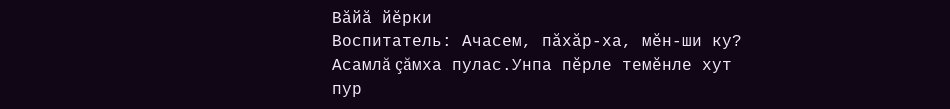Вăйă йĕрки
Воспитатель: Ачасем, пăхăр-ха, мĕн-ши ку? Асамлă çăмха пулас.Унпа пĕрле темĕнле хут пур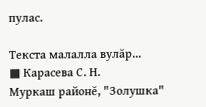пулас.

Текста малалла вулăр...
■ Карасева С. Н.
Муркаш районĕ, "Золушка"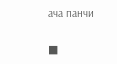ача панчи


■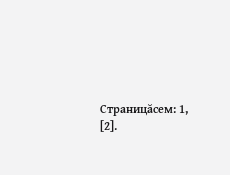Страницăсем: 1, [2].